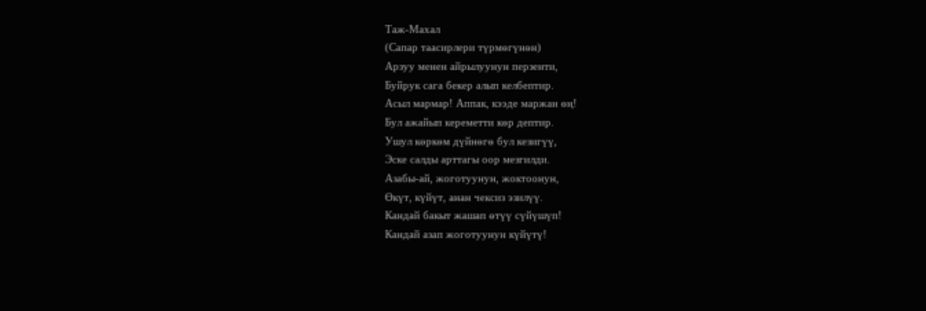Таж-Махал
(Сапар таасирлери түрмөгүнөн)
Арзуу менен айрылуунун перзенти,
Буйрук сага бекер алып келбептир.
Асыл мармар! Аппак, кээде маржан өң!
Бул ажайып кереметти көр дептир.
Ушул көркөм дүйнөгө бул кезигүү,
Эске салды арттагы оор мезгилди.
Азабы-ай, жоготуунун, жоктоонун,
Өкүт, күйүт, анан чексиз эзилүү.
Кандай бакыт жашап өтүү сүйүшүп!
Кандай азап жоготуунун күйүтү!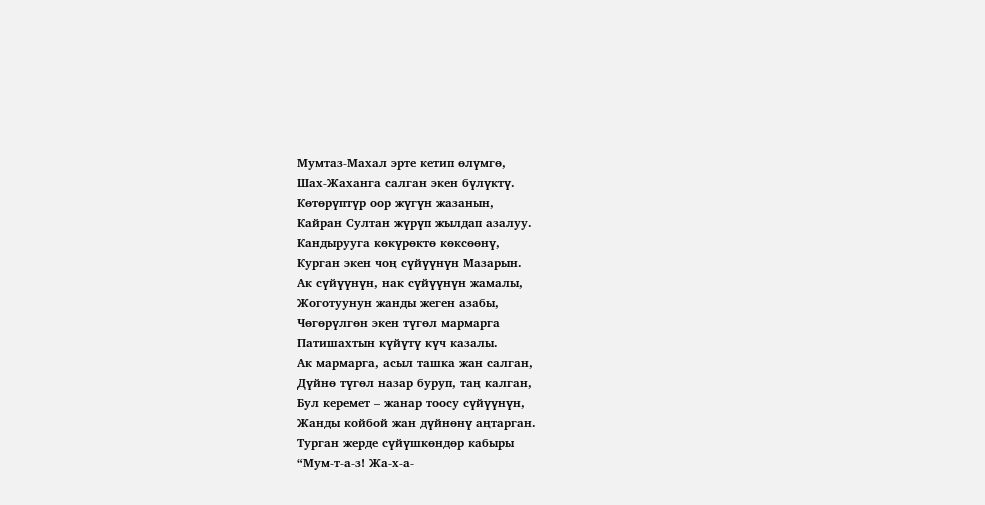Мумтаз-Махал эрте кетип өлүмгө,
Шах-Жаханга салган экен бүлүктү.
Көтөрүптүр оор жүгүн жазанын,
Кайран Султан жүрүп жылдап азалуу.
Кандырууга көкүрөктө көксөөнү,
Курган экен чоң сүйүүнүн Мазарын.
Ак сүйүүнүн, нак сүйүүнүн жамалы,
Жоготуунун жанды жеген азабы,
Чөгөрүлгөн экен түгөл мармарга
Патишахтын күйүтү күч казалы.
Ак мармарга, асыл ташка жан салган,
Дүйнө түгөл назар буруп, таң калган,
Бул керемет – жанар тоосу сүйүүнүн,
Жанды койбой жан дүйнөнү аңтарган.
Турган жерде сүйүшкөндөр кабыры
“Мум-т-а-з! Жа-х-а-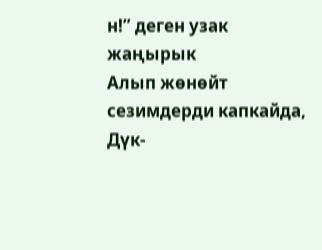н!” деген узак жаңырык
Алып жөнөйт сезимдерди капкайда,
Дүк-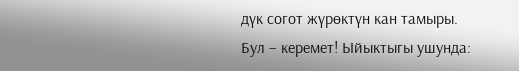дүк согот жүрөктүн кан тамыры.
Бул – керемет! Ыйыктыгы ушунда: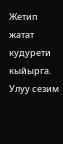Жетип жатат кудурети кыйырга.
Улуу сезим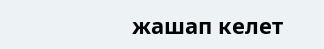жашап келет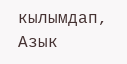кылымдап,
Азык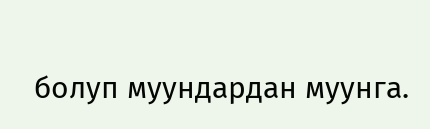болуп муундардан муунга.